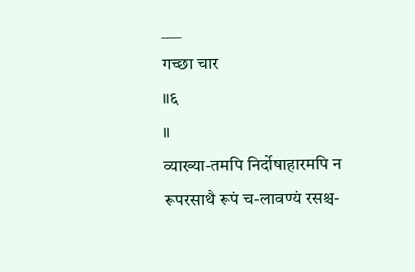___
गच्छा चार
॥६
॥
व्याख्या-तमपि निर्दोषाहारमपि न रूपरसाथै रूपं च-लावण्यं रसश्च-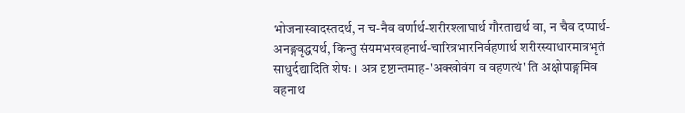भोजनास्वादस्तदर्थ, न च-नैव वर्णार्थ-शरीरश्लाघार्थ गौरताद्यर्थ वा, न चैव दप्पार्थ-अनङ्गवृद्धयर्थ, किन्तु संयमभरवहनार्थ-चारित्रभारनिर्वहणार्थ शरीरस्याधारमात्रभृतं साधुर्दद्यादिति शेषः । अत्र दृष्टान्तमाह-'अक्खोवंग व वहणत्थं' ति अक्षोपाङ्गमिव वहनाथ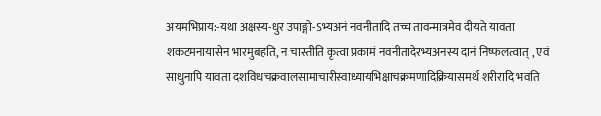अयमभिप्राय:-यथा अक्षस्य-धुर उपाङ्गो-ऽभ्यअनं नवनीतादि तच्च तावन्मात्रमेव दीयते यावता शकटमनायासेन भारमुबहति, न चास्तीति कृत्वा प्रकामं नवनीतादेरभ्यअनस्य दानं निष्फलत्वात् , एवं साधुनापि यावता दशविधचक्रवालसामाचारीस्वाध्यायभिक्षाचक्रमणादिक्रियासमर्थ शरीरादि भवति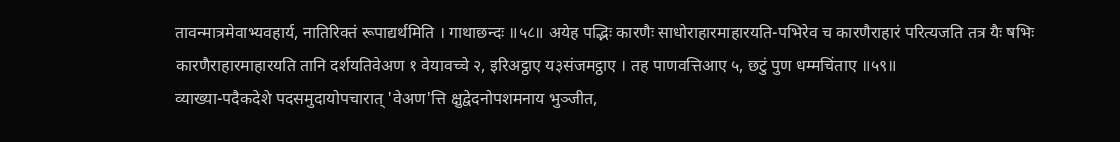तावन्मात्रमेवाभ्यवहार्य, नातिरिक्तं रूपाद्यर्थमिति । गाथाछन्दः ॥५८॥ अयेह पद्भिः कारणैः साधोराहारमाहारयति-पभिरेव च कारणैराहारं परित्यजति तत्र यैः षभिः कारणैराहारमाहारयति तानि दर्शयतिवेअण १ वेयावच्चे २, इरिअट्ठाए य३संजमट्ठाए । तह पाणवत्तिआए ५, छटुं पुण धम्मचिंताए ॥५९॥
व्याख्या-पदैकदेशे पदसमुदायोपचारात् 'वेअण'त्ति क्षुद्वेदनोपशमनाय भुञ्जीत,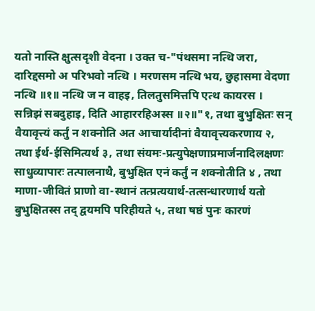यतो नास्ति क्षुत्सदृशी वेदना । उक्त च-"पंथसमा नत्थि जरा, दारिद्दसमो अ परिभवो नत्थि । मरणसम नत्थि भय, छुहासमा वेदणा नत्थि ॥१॥ नत्थि ज न वाहइ, तिलतुसमित्तपि एत्थ कायरस । सन्निझं सबदुहाइ, दिति आहाररहिअस्स ॥२॥"१, तथा बुभुक्षितः सन् वैयावृत्त्यं कर्तुं न शक्नोति अत आचार्यादीनां वैयावृत्त्यकरणाय २, तथा ईर्थ-ईसिमित्यर्थ ३, तथा संयमः-प्रत्युपेक्षणाप्रमार्जनादिलक्षणः साधुव्यापारः तत्पालनाथै, बुभुक्षित एनं कर्तुं न शक्नोतीति ४ , तथा माणा-जीवितं प्राणो वा-स्थानं तत्प्रत्ययार्थ-तत्सन्धारणार्थ यतो बुभुक्षितस्स तद् द्वयमपि परिहीयते ५, तथा षष्ठं पुनः कारणं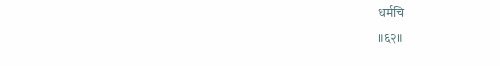धर्मचि
॥६२॥